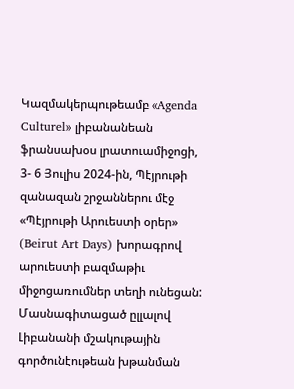Կազմակերպութեամբ «Agenda Culturel» լիբանանեան ֆրանսախօս լրատուամիջոցի, 3- 6 Յուլիս 2024-ին, Պէյրութի զանազան շրջաններու մէջ «Պէյրութի Արուեստի օրեր» (Beirut Art Days) խորագրով արուեստի բազմաթիւ միջոցառումներ տեղի ունեցան:
Մասնագիտացած ըլլալով Լիբանանի մշակութային գործունէութեան խթանման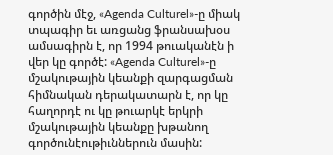գործին մէջ, «Agenda Culturel»-ը միակ տպագիր եւ առցանց ֆրանսախօս ամսագիրն է, որ 1994 թուականէն ի վեր կը գործէ: «Agenda Culturel»-ը մշակութային կեանքի զարգացման հիմնական դերակատարն է, որ կը հաղորդէ ու կը թուարկէ երկրի մշակութային կեանքը խթանող գործունէութիւններուն մասին: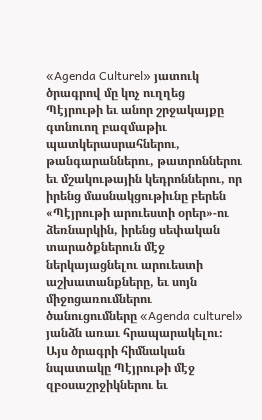«Agenda Culturel» յատուկ ծրագրով մը կոչ ուղղեց Պէյրութի եւ անոր շրջակայքը գտնուող բազմաթիւ պատկերասրահներու, թանգարաններու, թատրոններու եւ մշակութային կեդրոններու, որ իրենց մասնակցութիւնը բերեն «Պէյրութի արուեստի օրեր»-ու ձեռնարկին, իրենց սեփական տարածքներուն մէջ ներկայացնելու արուեստի աշխատանքները, եւ սոյն միջոցառումներու ծանուցումները «Agenda culturel» յանձն առաւ հրապարակելու։ Այս ծրագրի հիմնական նպատակը Պէյրութի մէջ զբօսաշրջիկներու եւ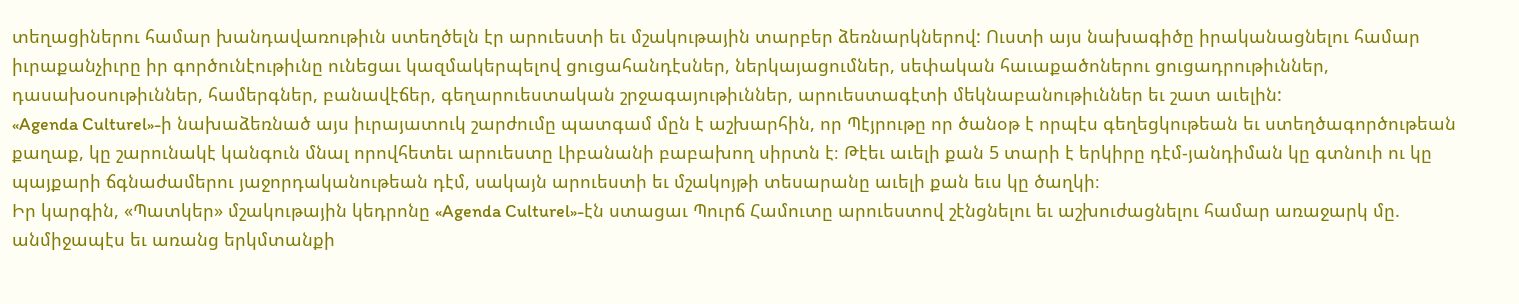տեղացիներու համար խանդավառութիւն ստեղծելն էր արուեստի եւ մշակութային տարբեր ձեռնարկներով: Ուստի այս նախագիծը իրականացնելու համար իւրաքանչիւրը իր գործունէութիւնը ունեցաւ կազմակերպելով ցուցահանդէսներ, ներկայացումներ, սեփական հաւաքածոներու ցուցադրութիւններ, դասախօսութիւններ, համերգներ, բանավէճեր, գեղարուեստական շրջագայութիւններ, արուեստագէտի մեկնաբանութիւններ եւ շատ աւելին:
«Agenda Culturel»-ի նախաձեռնած այս իւրայատուկ շարժումը պատգամ մըն է աշխարհին, որ Պէյրութը որ ծանօթ է որպէս գեղեցկութեան եւ ստեղծագործութեան քաղաք, կը շարունակէ կանգուն մնալ որովհետեւ արուեստը Լիբանանի բաբախող սիրտն է։ Թէեւ աւելի քան 5 տարի է երկիրը դէմ-յանդիման կը գտնուի ու կը պայքարի ճգնաժամերու յաջորդականութեան դէմ, սակայն արուեստի եւ մշակոյթի տեսարանը աւելի քան եւս կը ծաղկի։
Իր կարգին, «Պատկեր» մշակութային կեդրոնը «Agenda Culturel»-էն ստացաւ Պուրճ Համուտը արուեստով շէնցնելու եւ աշխուժացնելու համար առաջարկ մը. անմիջապէս եւ առանց երկմտանքի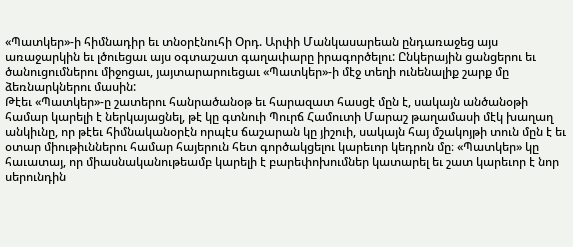«Պատկեր»-ի հիմնադիր եւ տնօրէնուհի Օրդ. Արփի Մանկասարեան ընդառաջեց այս առաջարկին եւ լծուեցաւ այս օգտաշատ գաղափարը իրագործելու: Ընկերային ցանցերու եւ ծանուցումներու միջոցաւ, յայտարարուեցաւ «Պատկեր»-ի մէջ տեղի ունենալիք շարք մը ձեռնարկներու մասին:
Թէեւ «Պատկեր»-ը շատերու հանրածանօթ եւ հարազատ հասցէ մըն է, սակայն անծանօթի համար կարելի է ներկայացնել, թէ կը գտնուի Պուրճ Համուտի Մարաշ թաղամասի մէկ խաղաղ անկիւնը, որ թէեւ հիմնականօրէն որպէս ճաշարան կը յիշուի, սակայն հայ մշակոյթի տուն մըն է եւ օտար միութիւններու համար հայերուն հետ գործակցելու կարեւոր կեդրոն մը։ «Պատկեր» կը հաւատայ, որ միասնականութեամբ կարելի է բարեփոխումներ կատարել եւ շատ կարեւոր է նոր սերունդին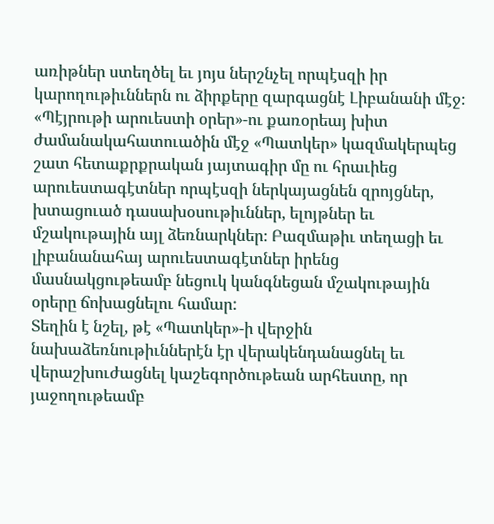առիթներ ստեղծել եւ յոյս ներշնչել որպէսզի իր կարողութիւններն ու ձիրքերը զարգացնէ Լիբանանի մէջ։
«Պէյրութի արուեստի օրեր»-ու քառօրեայ խիտ ժամանակահատուածին մէջ «Պատկեր» կազմակերպեց շատ հետաքրքրական յայտագիր մը ու հրաւիեց արուեստագէտներ որպէսզի ներկայացնեն զրոյցներ, խտացուած դասախօսութիւններ, ելոյթներ եւ մշակութային այլ ձեռնարկներ։ Բազմաթիւ տեղացի եւ լիբանանահայ արուեստագէտներ իրենց մասնակցութեամբ նեցուկ կանգնեցան մշակութային օրերը ճոխացնելու համար:
Տեղին է նշել, թէ «Պատկեր»-ի վերջին նախաձեռնութիւններէն էր վերակենդանացնել եւ վերաշխուժացնել կաշեգործութեան արհեստը, որ յաջողութեամբ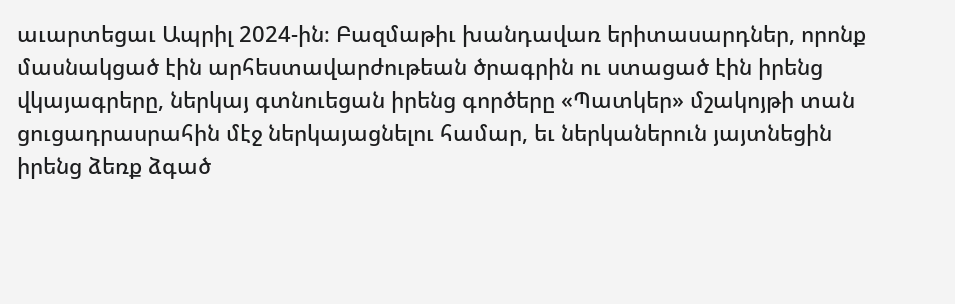աւարտեցաւ Ապրիլ 2024-ին։ Բազմաթիւ խանդավառ երիտասարդներ, որոնք մասնակցած էին արհեստավարժութեան ծրագրին ու ստացած էին իրենց վկայագրերը, ներկայ գտնուեցան իրենց գործերը «Պատկեր» մշակոյթի տան ցուցադրասրահին մէջ ներկայացնելու համար, եւ ներկաներուն յայտնեցին իրենց ձեռք ձգած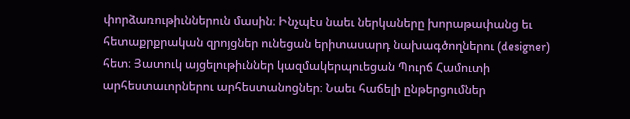փորձառութիւններուն մասին։ Ինչպէս նաեւ ներկաները խորաթափանց եւ հետաքրքրական զրոյցներ ունեցան երիտասարդ նախագծողներու (designer) հետ։ Յատուկ այցելութիւններ կազմակերպուեցան Պուրճ Համուտի արհեստաւորներու արհեստանոցներ։ Նաեւ հաճելի ընթերցումներ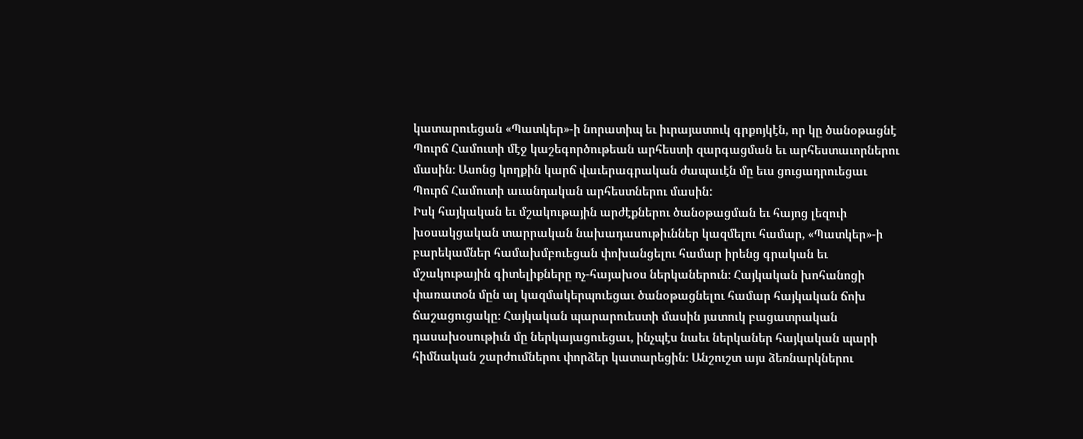կատարուեցան «Պատկեր»-ի նորատիպ եւ իւրայատուկ գրքոյկէն, որ կը ծանօթացնէ Պուրճ Համուտի մէջ կաշեգործութեան արհեստի զարգացման եւ արհեստաւորներու մասին։ Ասոնց կողքին կարճ վաւերագրական ժապաւէն մը եւս ցուցադրուեցաւ Պուրճ Համուտի աւանդական արհեստներու մասին:
Իսկ հայկական եւ մշակութային արժէքներու ծանօթացման եւ հայոց լեզուի խօսակցական տարրական նախադասութիւններ կազմելու համար, «Պատկեր»-ի բարեկամներ համախմբուեցան փոխանցելու համար իրենց գրական եւ մշակութային գիտելիքները ոչ-հայախօս ներկաներուն։ Հայկական խոհանոցի փառատօն մըն ալ կազմակերպուեցաւ ծանօթացնելու համար հայկական ճոխ ճաշացուցակը։ Հայկական պարարուեստի մասին յատուկ բացատրական դասախօսութիւն մը ներկայացուեցաւ, ինչպէս նաեւ ներկաներ հայկական պարի հիմնական շարժումներու փորձեր կատարեցին։ Անշուշտ այս ձեռնարկներու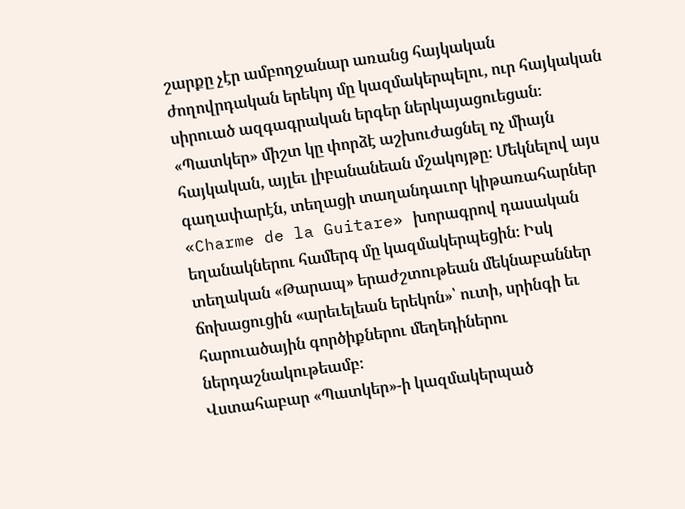շարքը չէր ամբողջանար առանց հայկական ժողովրդական երեկոյ մը կազմակերպելու, ուր հայկական սիրուած ազգագրական երգեր ներկայացուեցան։
«Պատկեր» միշտ կը փորձէ աշխուժացնել ոչ միայն հայկական, այլեւ լիբանանեան մշակոյթը։ Մեկնելով այս գաղափարէն, տեղացի տաղանդաւոր կիթառահարներ «Charme de la Guitare» խորագրով դասական եղանակներու համերգ մը կազմակերպեցին։ Իսկ տեղական «Թարապ» երաժշտութեան մեկնաբաններ ճոխացուցին «արեւելեան երեկոն»՝ ուտի, սրինգի եւ հարուածային գործիքներու մեղեդիներու ներդաշնակութեամբ։
Վստահաբար «Պատկեր»-ի կազմակերպած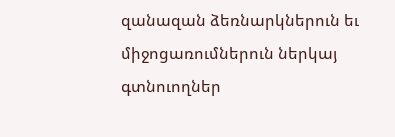զանազան ձեռնարկներուն եւ միջոցառումներուն ներկայ գտնուողներ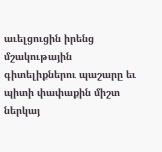աւելցուցին իրենց մշակութային գիտելիքներու պաշարը եւ պիտի փափաքին միշտ ներկայ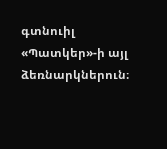գտնուիլ «Պատկեր»-ի այլ ձեռնարկներուն։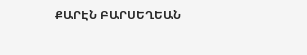ՔԱՐԷՆ ԲԱՐՍԵՂԵԱՆ